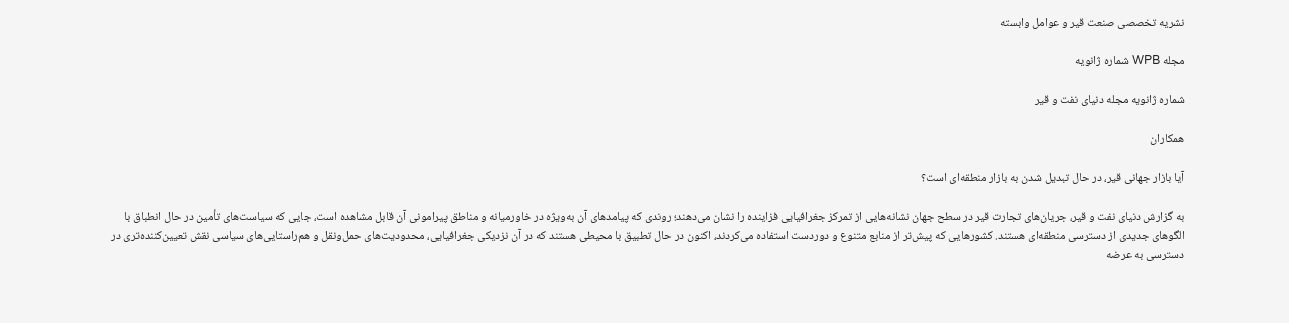نشریه تخصصی صنعت قیر و عوامل وابسته

مجله WPB شماره ژانویه

شماره ژانویه مجله دنیای نفت و قیر

همکاران

آیا بازار جهانی قیر، در حال تبدیل شدن به بازار منطقه‌ای است؟

به گزارش دنیای نفت و قیر، جریان‌های تجارت قیر در سطح جهان نشانه‌هایی از تمرکز جغرافیایی فزاینده را نشان می‌دهند؛ روندی که پیامدهای آن به‌ویژه در خاورمیانه و مناطق پیرامونی آن قابل مشاهده است، جایی که سیاست‌های تأمین در حال انطباق با الگوهای جدیدی از دسترسی منطقه‌ای هستند. کشورهایی که پیش‌تر از منابع متنوع و دوردست استفاده می‌کردند، اکنون در حال تطبیق با محیطی هستند که در آن نزدیکی جغرافیایی، محدودیت‌های حمل‌ونقل و هم‌راستایی‌های سیاسی نقش تعیین‌کننده‌تری در دسترسی به عرضه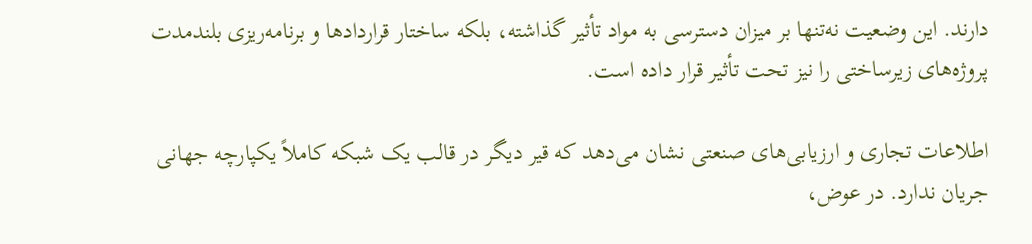دارند. این وضعیت نه‌تنها بر میزان دسترسی به مواد تأثیر گذاشته، بلکه ساختار قراردادها و برنامه‌ریزی بلندمدت پروژه‌های زیرساختی را نیز تحت تأثیر قرار داده است.

اطلاعات تجاری و ارزیابی‌های صنعتی نشان می‌دهد که قیر دیگر در قالب یک شبکه کاملاً یکپارچه جهانی جریان ندارد. در عوض،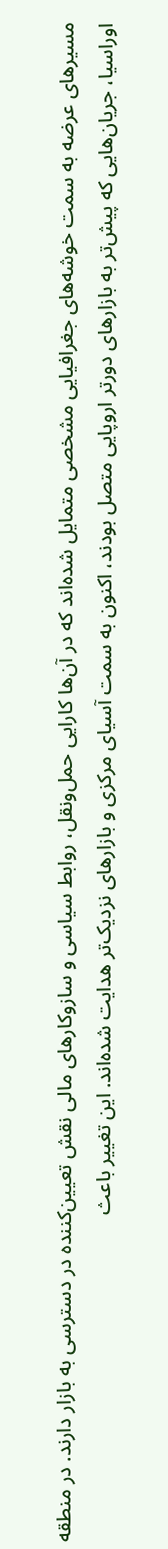مسیرهای عرضه به سمت خوشه‌های جغرافیایی مشخصی متمایل شده‌اند که در آن‌ها کارایی حمل‌ونقل، روابط سیاسی و سازوکارهای مالی نقش تعیین‌کننده در دسترسی به بازار دارند. در منطقه اوراسیا، جریان‌هایی که پیش‌تر به بازارهای دورتر اروپایی متصل بودند، اکنون به سمت آسیای مرکزی و بازارهای نزدیک‌تر هدایت شده‌اند. این تغییر باعث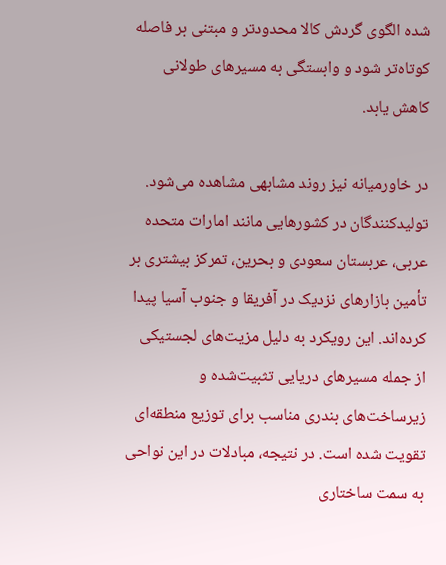شده الگوی گردش کالا محدودتر و مبتنی بر فاصله کوتاه‌تر شود و وابستگی به مسیرهای طولانی کاهش یابد.

در خاورمیانه نیز روند مشابهی مشاهده می‌شود. تولیدکنندگان در کشورهایی مانند امارات متحده عربی، عربستان سعودی و بحرین، تمرکز بیشتری بر تأمین بازارهای نزدیک در آفریقا و جنوب آسیا پیدا کرده‌اند. این رویکرد به دلیل مزیت‌های لجستیکی از جمله مسیرهای دریایی تثبیت‌شده و زیرساخت‌های بندری مناسب برای توزیع منطقه‌ای تقویت شده است. در نتیجه، مبادلات در این نواحی به سمت ساختاری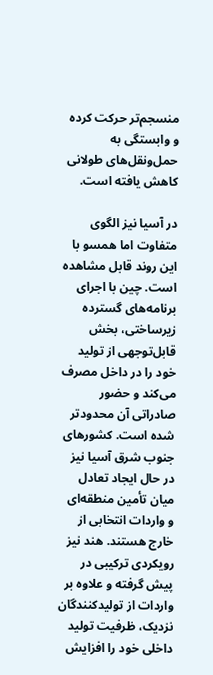منسجم‌تر حرکت کرده و وابستگی به حمل‌ونقل‌های طولانی کاهش یافته است.

در آسیا نیز الگوی متفاوت اما همسو با این روند قابل مشاهده است. چین با اجرای برنامه‌های گسترده زیرساختی، بخش قابل‌توجهی از تولید خود را در داخل مصرف می‌کند و حضور صادراتی آن محدودتر شده است. کشورهای جنوب شرق آسیا نیز در حال ایجاد تعادل میان تأمین منطقه‌ای و واردات انتخابی از خارج هستند. هند نیز رویکردی ترکیبی در پیش گرفته و علاوه بر واردات از تولیدکنندگان نزدیک، ظرفیت تولید داخلی خود را افزایش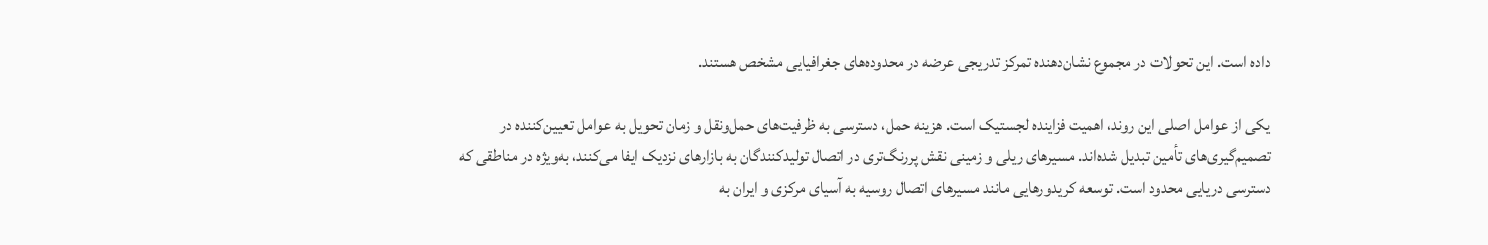داده است. این تحولات در مجموع نشان‌دهنده تمرکز تدریجی عرضه در محدوده‌های جغرافیایی مشخص هستند.

یکی از عوامل اصلی این روند، اهمیت فزاینده لجستیک است. هزینه حمل، دسترسی به ظرفیت‌های حمل‌ونقل و زمان تحویل به عوامل تعیین‌کننده در تصمیم‌گیری‌های تأمین تبدیل شده‌اند. مسیرهای ریلی و زمینی نقش پررنگ‌تری در اتصال تولیدکنندگان به بازارهای نزدیک ایفا می‌کنند، به‌ویژه در مناطقی که دسترسی دریایی محدود است. توسعه کریدورهایی مانند مسیرهای اتصال روسیه به آسیای مرکزی و ایران به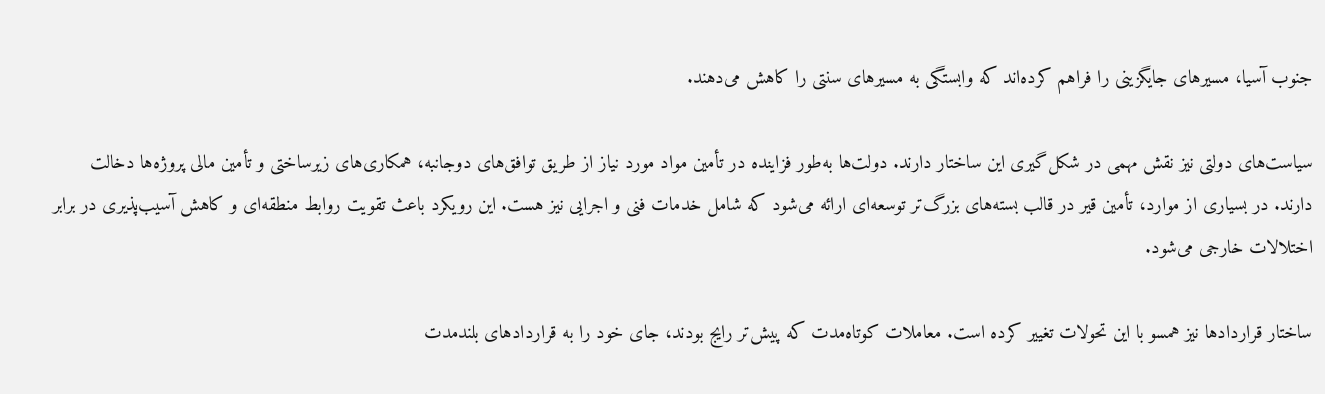جنوب آسیا، مسیرهای جایگزینی را فراهم کرده‌اند که وابستگی به مسیرهای سنتی را کاهش می‌دهند.

سیاست‌های دولتی نیز نقش مهمی در شکل‌گیری این ساختار دارند. دولت‌ها به‌طور فزاینده در تأمین مواد مورد نیاز از طریق توافق‌های دوجانبه، همکاری‌های زیرساختی و تأمین مالی پروژه‌ها دخالت دارند. در بسیاری از موارد، تأمین قیر در قالب بسته‌های بزرگ‌تر توسعه‌ای ارائه می‌شود که شامل خدمات فنی و اجرایی نیز هست. این رویکرد باعث تقویت روابط منطقه‌ای و کاهش آسیب‌پذیری در برابر اختلالات خارجی می‌شود.

ساختار قراردادها نیز همسو با این تحولات تغییر کرده است. معاملات کوتاه‌مدت که پیش‌تر رایج بودند، جای خود را به قراردادهای بلندمدت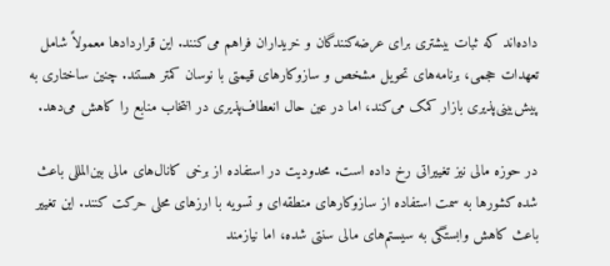داده‌اند که ثبات بیشتری برای عرضه‌کنندگان و خریداران فراهم می‌کنند. این قراردادها معمولاً شامل تعهدات حجمی، برنامه‌های تحویل مشخص و سازوکارهای قیمتی با نوسان کمتر هستند. چنین ساختاری به پیش‌بینی‌پذیری بازار کمک می‌کند، اما در عین حال انعطاف‌پذیری در انتخاب منابع را کاهش می‌دهد.

در حوزه مالی نیز تغییراتی رخ داده است. محدودیت در استفاده از برخی کانال‌های مالی بین‌المللی باعث شده کشورها به سمت استفاده از سازوکارهای منطقه‌ای و تسویه با ارزهای محلی حرکت کنند. این تغییر باعث کاهش وابستگی به سیستم‌های مالی سنتی شده، اما نیازمند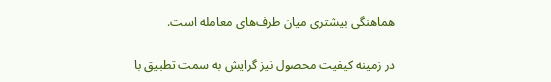هماهنگی بیشتری میان طرف‌های معامله است.

در زمینه کیفیت محصول نیز گرایش به سمت تطبیق با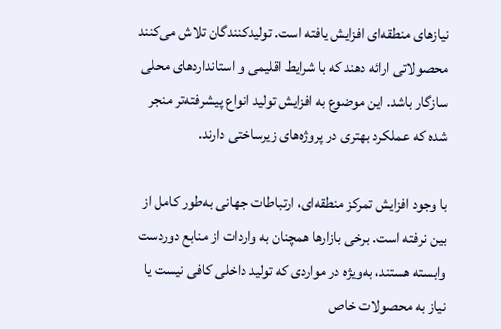نیازهای منطقه‌ای افزایش یافته است. تولیدکنندگان تلاش می‌کنند محصولاتی ارائه دهند که با شرایط اقلیمی و استانداردهای محلی سازگار باشد. این موضوع به افزایش تولید انواع پیشرفته‌تر منجر شده که عملکرد بهتری در پروژه‌های زیرساختی دارند.

با وجود افزایش تمرکز منطقه‌ای، ارتباطات جهانی به‌طور کامل از بین نرفته است. برخی بازارها همچنان به واردات از منابع دوردست وابسته هستند، به‌ویژه در مواردی که تولید داخلی کافی نیست یا نیاز به محصولات خاص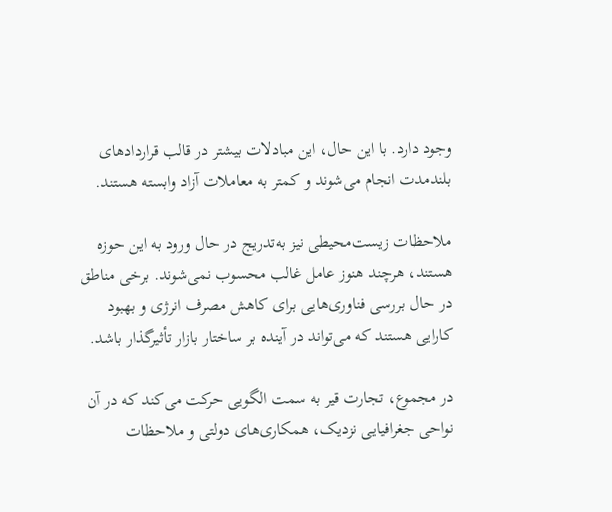وجود دارد. با این حال، این مبادلات بیشتر در قالب قراردادهای بلندمدت انجام می‌شوند و کمتر به معاملات آزاد وابسته هستند.

ملاحظات زیست‌محیطی نیز به‌تدریج در حال ورود به این حوزه هستند، هرچند هنوز عامل غالب محسوب نمی‌شوند. برخی مناطق در حال بررسی فناوری‌هایی برای کاهش مصرف انرژی و بهبود کارایی هستند که می‌تواند در آینده بر ساختار بازار تأثیرگذار باشد.

در مجموع، تجارت قیر به سمت الگویی حرکت می‌کند که در آن نواحی جغرافیایی نزدیک، همکاری‌های دولتی و ملاحظات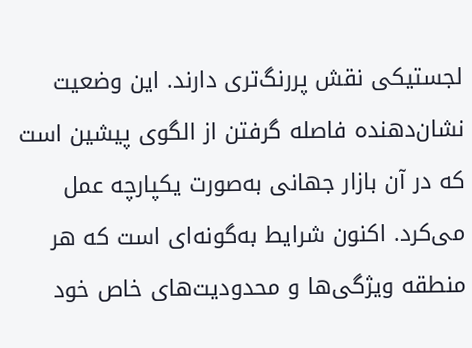لجستیکی نقش پررنگ‌تری دارند. این وضعیت نشان‌دهنده فاصله گرفتن از الگوی پیشین است که در آن بازار جهانی به‌صورت یکپارچه عمل می‌کرد. اکنون شرایط به‌گونه‌ای است که هر منطقه ویژگی‌ها و محدودیت‌های خاص خود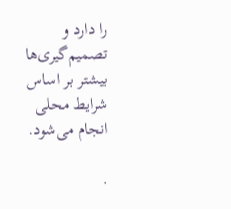را دارد و تصمیم‌گیری‌ها بیشتر بر اساس شرایط محلی انجام می‌شود.

.